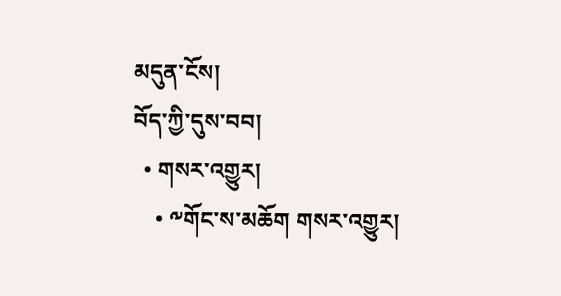མདུན་ངོས།
བོད་ཀྱི་དུས་བབ།
  • གསར་འགྱུར།
    • ༸གོང་ས་མཆོག གསར་འགྱུར།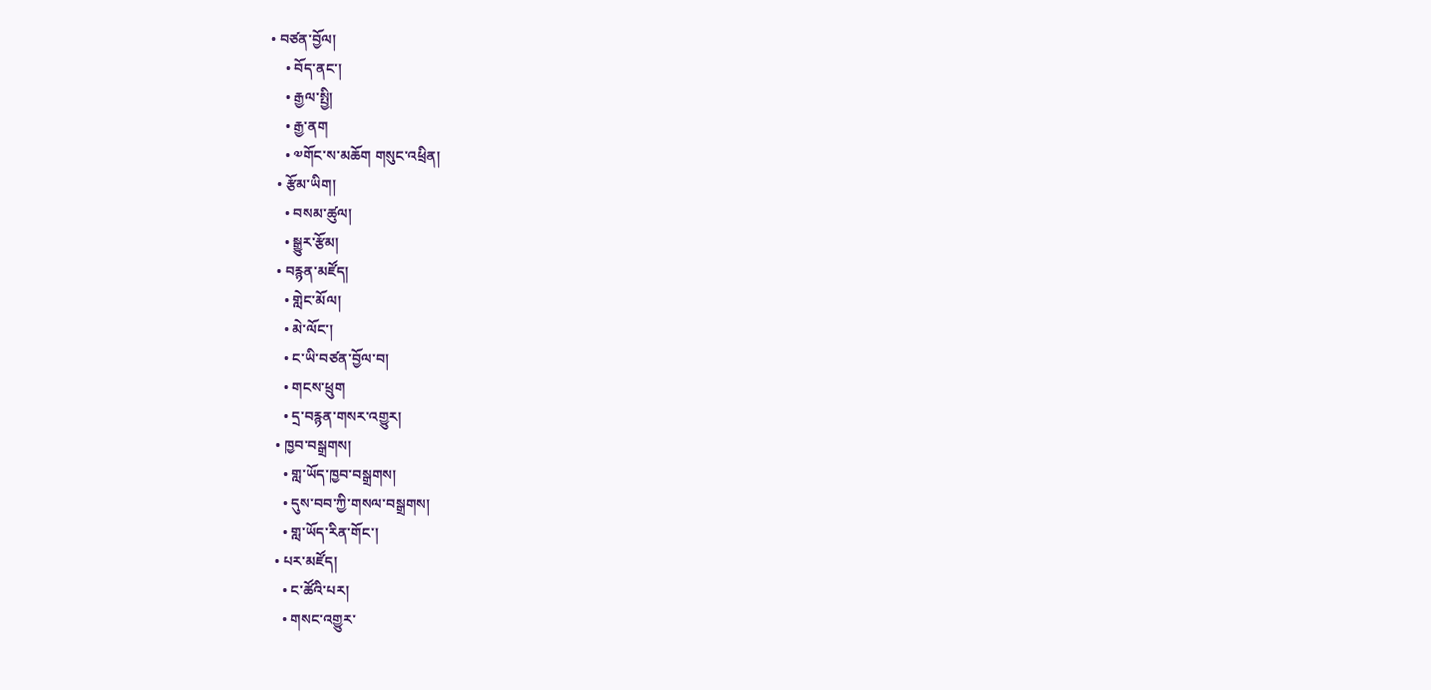• བཙན་བྱོལ།
    • བོད་ནང་།
    • རྒྱལ་སྤྱི།
    • རྒྱ་ནག
    • ༧གོང་ས་མཆོག གསུང་འཕྲིན།
  • རྩོམ་ཡིག།
    • བསམ་ཚུལ།
    • སྒྱུར་རྩོམ།
  • བརྙན་མཛོད།
    • གླེང་མོལ།
    • མེ་ལོང་།
    • ང་ཡི་བཙན་བྱོལ་བ།
    • གངས་ཕྲུག
    • དྲ་བརྙན་གསར་འགྱུར།
  • ཁྱབ་བསྒྲགས།
    • གླ་ཡོད་ཁྱབ་བསྒྲགས།
    • དུས་བབ་ཀྱི་གསལ་བསྒྲགས།
    • གླ་ཡོད་རིན་གོང་།
  • པར་མཛོད།
    • ང་ཚོའི་པར།
    • གསང་འགྱུར་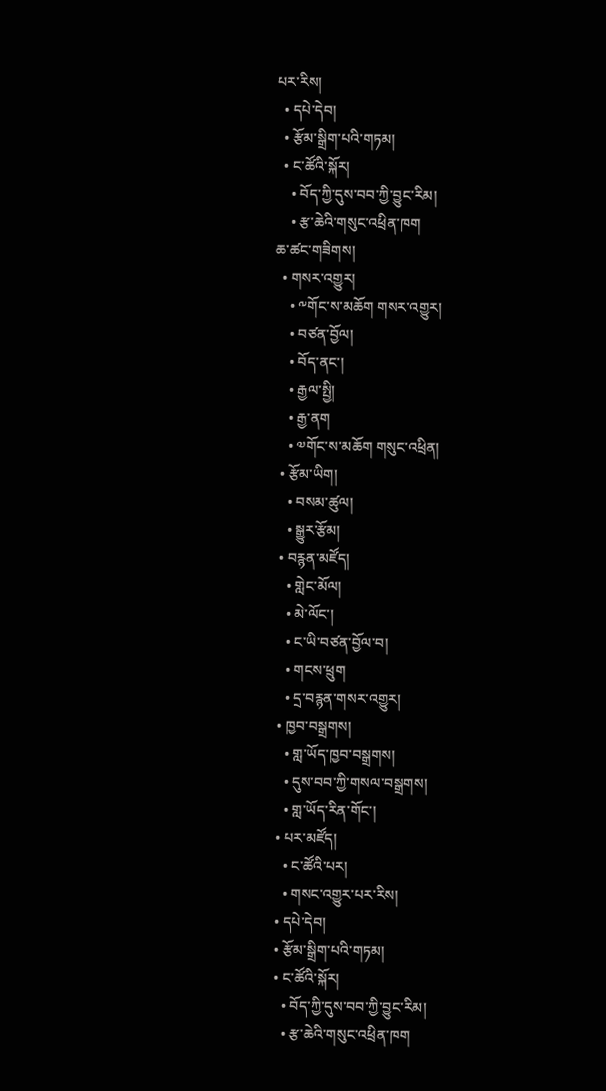པར་རིས།
  • དཔེ་དེབ།
  • རྩོམ་སྒྲིག་པའི་གཏམ།
  • ང་ཚོའི་སྐོར།
    • བོད་ཀྱི་དུས་བབ་ཀྱི་བྱུང་རིམ།
    • རྩ་ཆེའི་གསུང་འཕྲིན་ཁག
ཆ་ཚང་གཟིགས།
  • གསར་འགྱུར།
    • ༸གོང་ས་མཆོག གསར་འགྱུར།
    • བཙན་བྱོལ།
    • བོད་ནང་།
    • རྒྱལ་སྤྱི།
    • རྒྱ་ནག
    • ༧གོང་ས་མཆོག གསུང་འཕྲིན།
  • རྩོམ་ཡིག།
    • བསམ་ཚུལ།
    • སྒྱུར་རྩོམ།
  • བརྙན་མཛོད།
    • གླེང་མོལ།
    • མེ་ལོང་།
    • ང་ཡི་བཙན་བྱོལ་བ།
    • གངས་ཕྲུག
    • དྲ་བརྙན་གསར་འགྱུར།
  • ཁྱབ་བསྒྲགས།
    • གླ་ཡོད་ཁྱབ་བསྒྲགས།
    • དུས་བབ་ཀྱི་གསལ་བསྒྲགས།
    • གླ་ཡོད་རིན་གོང་།
  • པར་མཛོད།
    • ང་ཚོའི་པར།
    • གསང་འགྱུར་པར་རིས།
  • དཔེ་དེབ།
  • རྩོམ་སྒྲིག་པའི་གཏམ།
  • ང་ཚོའི་སྐོར།
    • བོད་ཀྱི་དུས་བབ་ཀྱི་བྱུང་རིམ།
    • རྩ་ཆེའི་གསུང་འཕྲིན་ཁག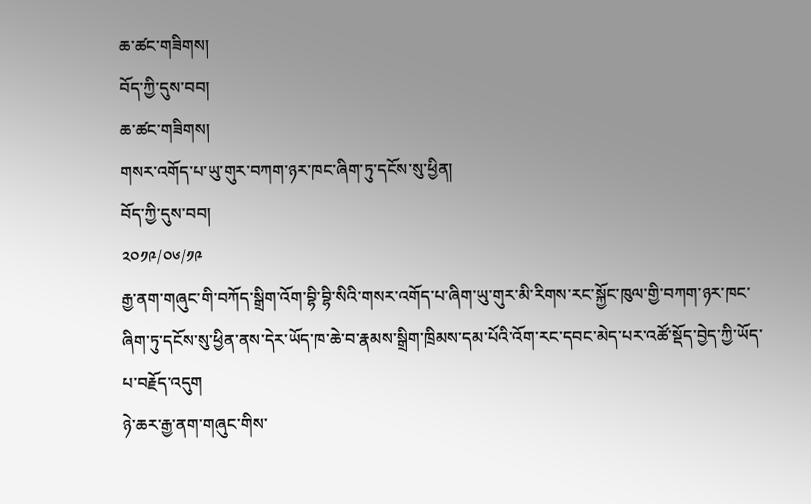ཆ་ཚང་གཟིགས།
བོད་ཀྱི་དུས་བབ།
ཆ་ཚང་གཟིགས།
གསར་འགོད་པ་ཡུ་གུར་བཀག་ཉར་ཁང་ཞིག་ཏུ་དངོས་སུ་ཕྱིན།
བོད་ཀྱི་དུས་བབ།
༢༠༡༩/༠༦/༡༩
རྒྱ་ནག་གཞུང་གི་བཀོད་སྒྲིག་འོག་བྷི་བྷི་སིའི་གསར་འགོད་པ་ཞིག་ཡུ་གུར་མི་རིགས་རང་སྐྱོང་ཁུལ་གྱི་བཀག་ཉར་ཁང་ཞིག་ཏུ་དངོས་སུ་ཕྱིན་ནས་དེར་ཡོད་ཁ་ཆེ་བ་རྣམས་སྒྲིག་ཁྲིམས་དམ་པོའི་འོག་རང་དབང་མེད་པར་འཚོ་སྡོད་བྱེད་ཀྱི་ཡོད་པ་བརྗོད་འདུག
ཉེ་ཆར་རྒྱ་ནག་གཞུང་གིས་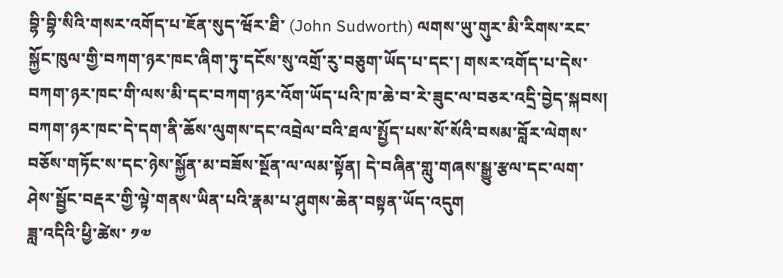བྷི་བྷི་སིའི་གསར་འགོད་པ་ཇོན་སུད་ཝོར་ཐི་ (John Sudworth) ལགས་ཡུ་གུར་མི་རིགས་རང་སྐྱོང་ཁུལ་གྱི་བཀག་ཉར་ཁང་ཞིག་ཏུ་དངོས་སུ་འགྲོ་རུ་བཅུག་ཡོད་པ་དང་། གསར་འགོད་པ་དེས་བཀག་ཉར་ཁང་གི་ལས་མི་དང་བཀག་ཉར་འོག་ཡོད་པའི་ཁ་ཆེ་བ་རེ་ཟུང་ལ་བཅར་འདྲི་བྱེད་སྐབས། བཀག་ཉར་ཁང་དེ་དག་ནི་ཆོས་ལུགས་དང་འབྲེལ་བའི་ཐལ་སྤྱོད་པས་སོ་སོའི་བསམ་བློར་ལེགས་བཅོས་གཏོང་ས་དང་ཉེས་སྐྱོན་མ་བཟོས་སྔོན་ལ་ལམ་སྟོན། དེ་བཞིན་གླུ་གཞས་སྒྱུ་རྩལ་དང་ལག་ཤེས་སྦྱོང་བརྡར་གྱི་ལྟེ་གནས་ཡིན་པའི་རྣམ་པ་ཤུགས་ཆེན་བསྟན་ཡོད་འདུག
ཟླ་འདིའི་ཕྱི་ཚེས་ ༡༧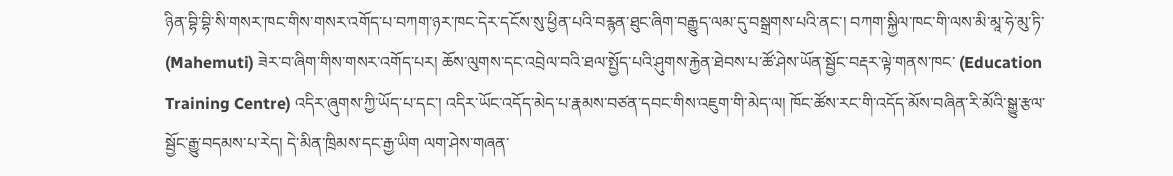ཉིན་བྷི་བྷི་སི་གསར་ཁང་གིས་གསར་འགོད་པ་བཀག་ཉར་ཁང་དེར་དངོས་སུ་ཕྱིན་པའི་བརྙན་ཐུང་ཞིག་བརྒྱུད་ལམ་དུ་བསྒྲགས་པའི་ནང་། བཀག་སྐྱིལ་ཁང་གི་ལས་མི་མཱ་ཧེ་མུ་ཏི་ (Mahemuti) ཟེར་བ་ཞིག་གིས་གསར་འགོད་པར། ཆོས་ལུགས་དང་འབྲེལ་བའི་ཐལ་སྤྱོད་པའི་ཤུགས་རྐྱེན་ཐེབས་པ་ཚོ་ཤེས་ཡོན་སྦྱོང་བརྡར་ལྟེ་གནས་ཁང་ (Education Training Centre) འདིར་ཞུགས་ཀྱི་ཡོད་པ་དང་། འདིར་ཡོང་འདོད་མེད་པ་རྣམས་བཙན་དབང་གིས་འཇུག་གི་མེད་ལ། ཁོང་ཚོས་རང་གི་འདོད་མོས་བཞིན་རི་མོའི་སྒྱུ་རྩལ་སྦྱོང་རྒྱུ་བདམས་པ་རེད། དེ་མིན་ཁྲིམས་དང་རྒྱ་ཡིག ལག་ཤེས་གཞན་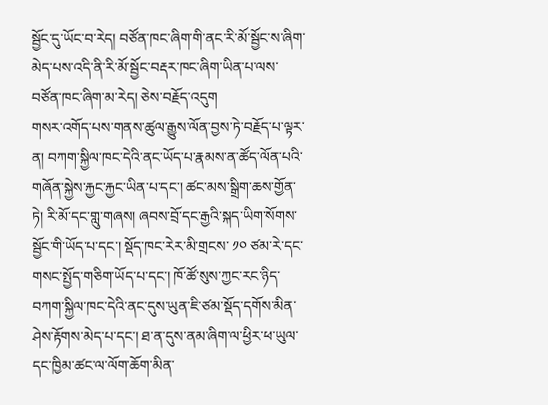སྦྱོང་དུ་ཡོང་བ་རེད། བཙོན་ཁང་ཞིག་གི་ནང་རི་མོ་སྦྱོང་ས་ཞིག་མེད་པས་འདི་ནི་རི་མོ་སྦྱོང་བརྡར་ཁང་ཞིག་ཡིན་པ་ལས་བཙོན་ཁང་ཞིག་མ་རེད། ཅེས་བརྗོད་འདུག
གསར་འགོད་པས་གནས་ཚུལ་རྒྱུས་ལོན་བྱས་ཏེ་བརྗོད་པ་ལྟར་ན། བཀག་སྐྱིལ་ཁང་དེའི་ནང་ཡོད་པ་རྣམས་ན་ཚོད་ལོན་པའི་གཞོན་སྐྱེས་རྐྱང་རྐྱང་ཡིན་པ་དང་། ཚང་མས་སྒྲིག་ཆས་གྱོན་ཏེ། རི་མོ་དང་གླུ་གཞས། ཞབས་བྲོ་དང་རྒྱའི་སྐད་ཡིག་སོགས་སྦྱོང་གི་ཡོད་པ་དང་། སྡོད་ཁང་རེར་མི་གྲངས་ ༡༠ ཙམ་རེ་དང་གསང་སྤྱོད་གཅིག་ཡོད་པ་དང་། ཁོ་ཚོ་སུས་ཀྱང་རང་ཉིད་བཀག་སྐྱིལ་ཁང་དེའི་ནང་དུས་ཡུན་ཇི་ཙམ་སྡོད་དགོས་མིན་ཤེས་རྟོགས་མེད་པ་དང་། ཐ་ན་དུས་ནམ་ཞིག་ལ་ཕྱིར་ཕ་ཡུལ་དང་ཁྱིམ་ཚང་ལ་ལོག་ཆོག་མིན་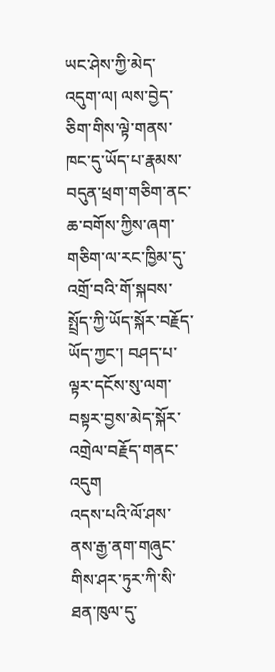ཡང་ཤེས་ཀྱི་མེད་འདུག་ལ། ལས་བྱེད་ཅིག་གིས་ལྟེ་གནས་ཁང་དུ་ཡོད་པ་རྣམས་བདུན་ཕྲག་གཅིག་ནང་ཆ་བགོས་ཀྱིས་ཞག་གཅིག་ལ་རང་ཁྱིམ་དུ་འགྲོ་བའི་གོ་སྐབས་སྤྲོད་ཀྱི་ཡོད་སྐོར་བརྗོད་ཡོད་ཀྱང་། བཤད་པ་ལྟར་དངོས་སུ་ལག་བསྟར་བྱས་མེད་སྐོར་འགྲེལ་བརྗོད་གནང་འདུག
འདས་པའི་ལོ་ཤས་ནས་རྒྱ་ནག་གཞུང་གིས་ཤར་ཏུར་ཀི་སི་ཐན་ཁུལ་དུ་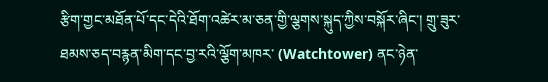རྩིག་གྱང་མཐོན་པོ་དང་དེའི་ཐོག་འཚེར་མ་ཅན་གྱི་ལྕགས་སྐུད་ཀྱིས་བསྐོར་ཞིང་། གྲུ་ཟུར་ཐམས་ཅད་བརྙན་མིག་དང་བྱ་རའི་ལྕོག་མཁར་ (Watchtower) ནང་ཉེན་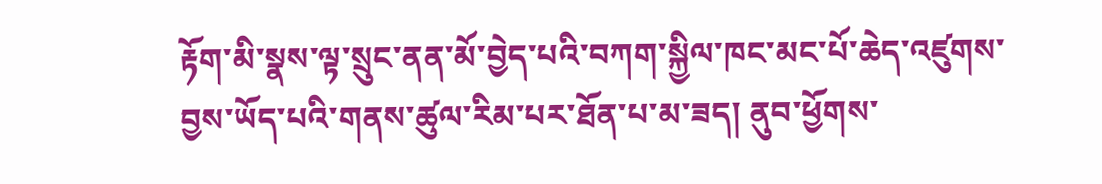རྟོག་མི་སྣས་ལྟ་སྲུང་ནན་མོ་བྱེད་པའི་བཀག་སྐྱིལ་ཁང་མང་པོ་ཆེད་འཛུགས་བྱས་ཡོད་པའི་གནས་ཚུལ་རིམ་པར་ཐོན་པ་མ་ཟད། ནུབ་ཕྱོགས་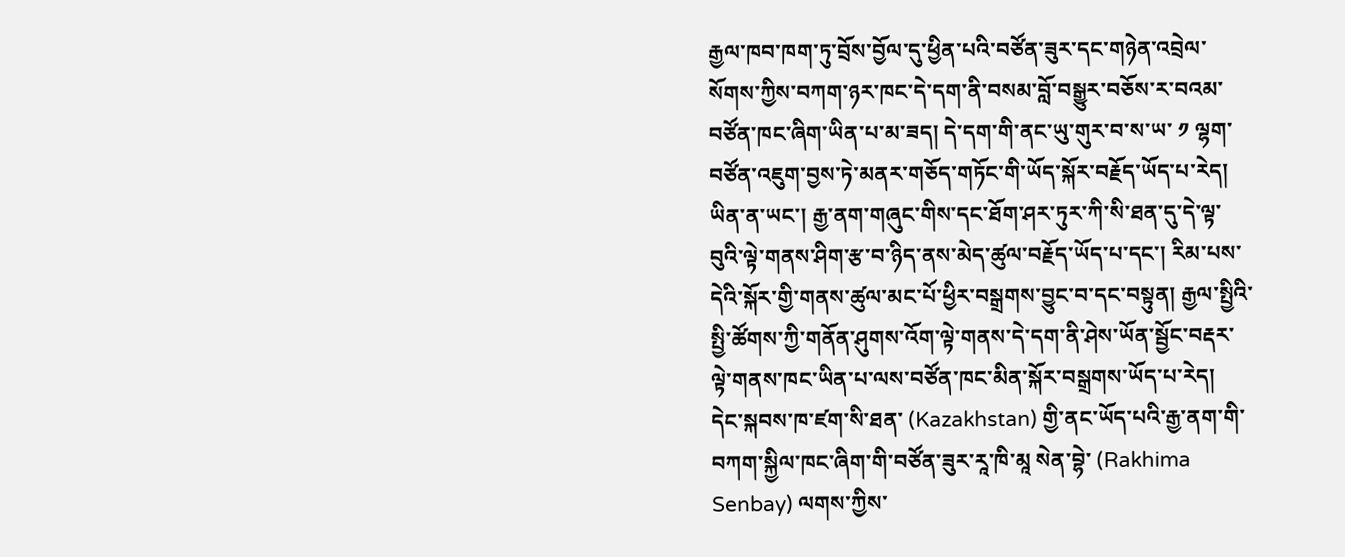རྒྱལ་ཁབ་ཁག་ཏུ་བྲོས་བྱོལ་དུ་ཕྱིན་པའི་བཙོན་ཟུར་དང་གཉེན་འབྲེལ་སོགས་ཀྱིས་བཀག་ཉར་ཁང་དེ་དག་ནི་བསམ་བློ་བསྒྱུར་བཅོས་ར་བའམ་བཙོན་ཁང་ཞིག་ཡིན་པ་མ་ཟད། དེ་དག་གི་ནང་ཡུ་གུར་བ་ས་ཡ་ ༡ ལྷག་བཙོན་འཇུག་བྱས་ཏེ་མནར་གཅོད་གཏོང་གི་ཡོད་སྐོར་བརྗོད་ཡོད་པ་རེད། ཡིན་ན་ཡང་། རྒྱ་ནག་གཞུང་གིས་དང་ཐོག་ཤར་ཏུར་ཀི་སི་ཐན་དུ་དེ་ལྟ་བུའི་ལྟེ་གནས་ཤིག་རྩ་བ་ཉིད་ནས་མེད་ཚུལ་བརྗོད་ཡོད་པ་དང་། རིམ་པས་དེའི་སྐོར་གྱི་གནས་ཚུལ་མང་པོ་ཕྱིར་བསྒྲགས་བྱུང་བ་དང་བསྟུན། རྒྱལ་སྤྱིའི་སྤྱི་ཚོགས་ཀྱི་གནོན་ཤུགས་འོག་ལྟེ་གནས་དེ་དག་ནི་ཤེས་ཡོན་སྦྱོང་བརྡར་ལྟེ་གནས་ཁང་ཡིན་པ་ལས་བཙོན་ཁང་མིན་སྐོར་བསྒྲགས་ཡོད་པ་རེད།
དེང་སྐབས་ཁ་ཛག་སི་ཐན་ (Kazakhstan) གྱི་ནང་ཡོད་པའི་རྒྱ་ནག་གི་བཀག་སྐྱིལ་ཁང་ཞིག་གི་བཙོན་ཟུར་རཱ་ཁི་མཱ སེན་བྷེ་ (Rakhima Senbay) ལགས་ཀྱིས་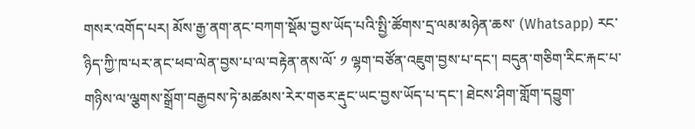གསར་འགོད་པར། མོས་རྒྱ་ནག་ནང་བཀག་སྡོམ་བྱས་ཡོད་པའི་སྤྱི་ཚོགས་དྲ་ལམ་མཉེན་ཆས་ (Whatsapp) རང་ཉིད་ཀྱི་ཁ་པར་ནང་ཕབ་ལེན་བྱས་པ་ལ་བརྟེན་ནས་ལོ་ ༡ ལྷག་བཙོན་འཇུག་བྱས་པ་དང་། བདུན་གཅིག་རིང་རྐང་པ་གཉིས་ལ་ལྕགས་སྒྲོག་བརྒྱབས་ཏེ་མཚམས་རེར་གཅར་རྡུང་ཡང་བྱས་ཡོད་པ་དང་། ཐེངས་ཤིག་གློག་དབྱུག་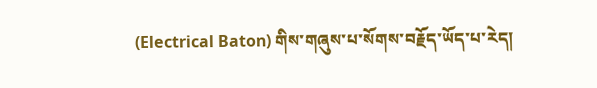(Electrical Baton) གིས་གཞུས་པ་སོགས་བརྗོད་ཡོད་པ་རེད།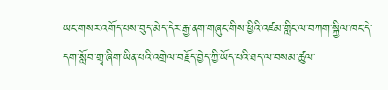ཡང་གསར་འགོད་པས་བུད་མེད་དེར་རྒྱ་ནག་གཞུང་གིས་ཕྱིའི་འཛམ་གླིང་ལ་བཀག་སྐྱིལ་ཁང་དེ་དག་སློབ་གྲྭ་ཞིག་ཡིན་པའི་འགྲེལ་བརྗོད་བྱེད་ཀྱི་ཡོད་པའི་ཐད་ལ་བསམ་ཚུལ་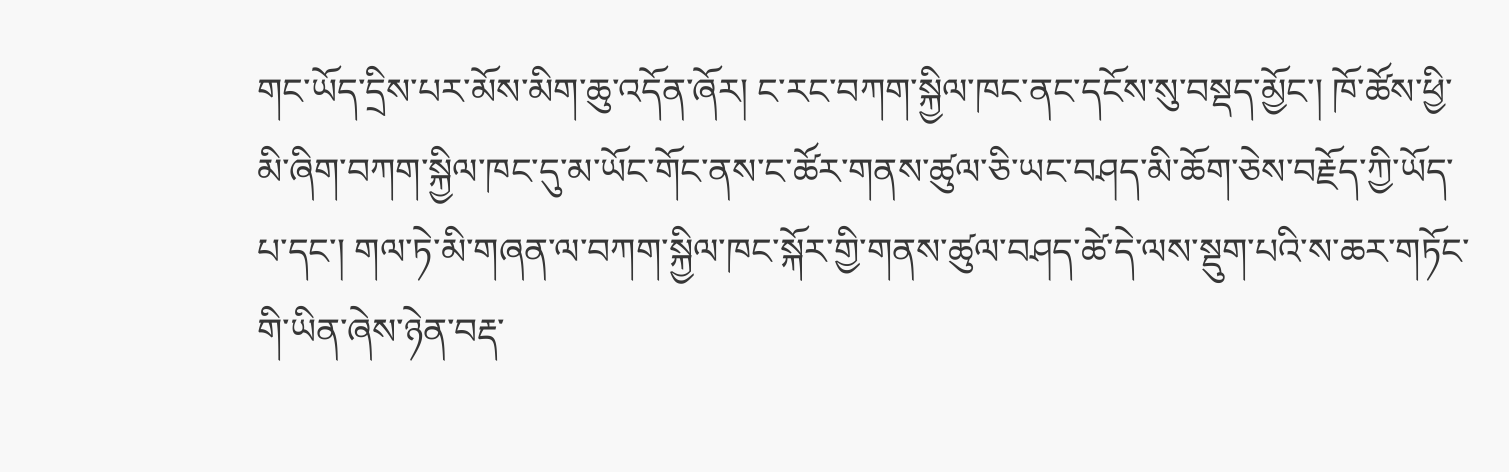གང་ཡོད་དྲིས་པར་མོས་མིག་ཆུ་འདོན་ཞོར། ང་རང་བཀག་སྐྱིལ་ཁང་ནང་དངོས་སུ་བསྡད་མྱོང་། ཁོ་ཚོས་ཕྱི་མི་ཞིག་བཀག་སྐྱིལ་ཁང་དུ་མ་ཡོང་གོང་ནས་ང་ཚོར་གནས་ཚུལ་ཅི་ཡང་བཤད་མི་ཆོག་ཅེས་བརྗོད་ཀྱི་ཡོད་པ་དང་། གལ་ཏེ་མི་གཞན་ལ་བཀག་སྐྱིལ་ཁང་སྐོར་གྱི་གནས་ཚུལ་བཤད་ཚེ་དེ་ལས་སྡུག་པའི་ས་ཆར་གཏོང་གི་ཡིན་ཞེས་ཉེན་བརྡ་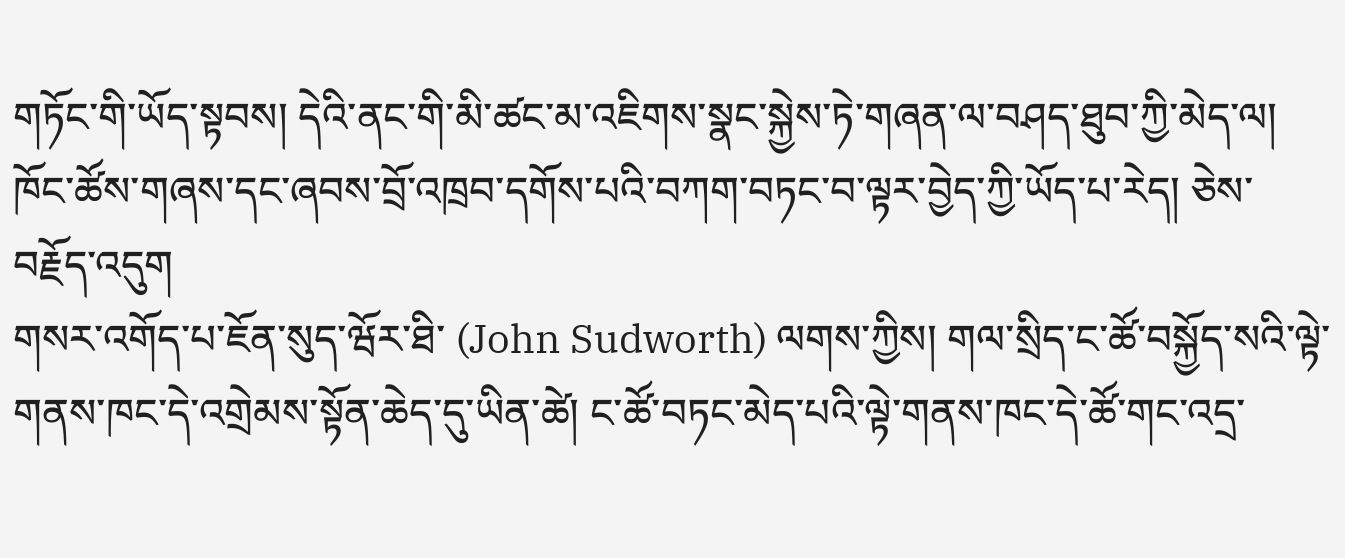གཏོང་གི་ཡོད་སྟབས། དེའི་ནང་གི་མི་ཚང་མ་འཇིགས་སྣང་སྐྱེས་ཏེ་གཞན་ལ་བཤད་ཐུབ་ཀྱི་མེད་ལ། ཁོང་ཚོས་གཞས་དང་ཞབས་བྲོ་འཁྲབ་དགོས་པའི་བཀག་བཏང་བ་ལྟར་བྱེད་ཀྱི་ཡོད་པ་རེད། ཅེས་བརྗོད་འདུག
གསར་འགོད་པ་ཇོན་སུད་ཝོར་ཐི་ (John Sudworth) ལགས་ཀྱིས། གལ་སྲིད་ང་ཚོ་བསྐྱོད་སའི་ལྟེ་གནས་ཁང་དེ་འགྲེམས་སྟོན་ཆེད་དུ་ཡིན་ཚེ། ང་ཚོ་བཏང་མེད་པའི་ལྟེ་གནས་ཁང་དེ་ཚོ་གང་འདྲ་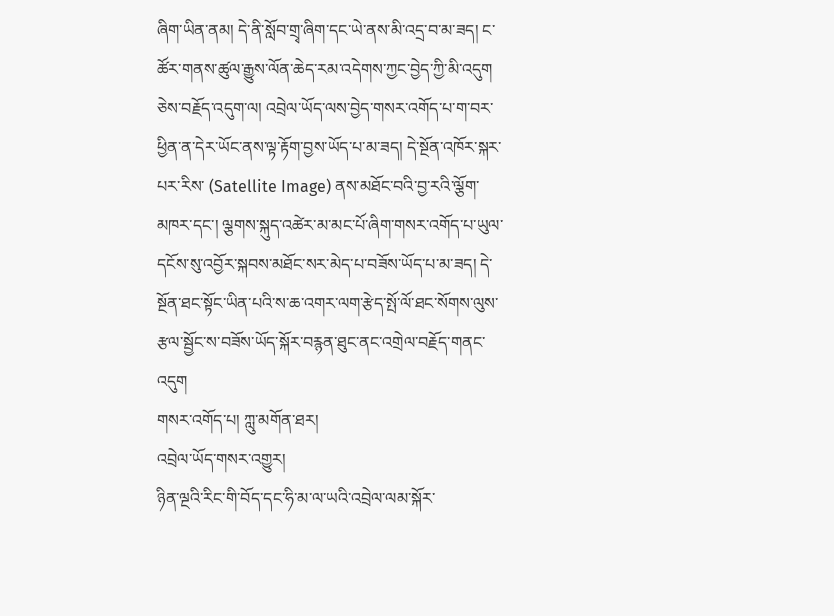ཞིག་ཡིན་ནམ། དེ་ནི་སློབ་གྲྭ་ཞིག་དང་ཡེ་ནས་མི་འདྲ་བ་མ་ཟད། ང་ཚོར་གནས་ཚུལ་རྒྱུས་ལོན་ཆེད་རམ་འདེགས་ཀྱང་བྱེད་ཀྱི་མི་འདུག ཅེས་བརྗོད་འདུག་ལ། འབྲེལ་ཡོད་ལས་བྱེད་གསར་འགོད་པ་ག་བར་ཕྱིན་ན་དེར་ཡོང་ནས་ལྟ་རྟོག་བྱས་ཡོད་པ་མ་ཟད། དེ་སྔོན་འཁོར་སྐར་པར་རིས་ (Satellite Image) ནས་མཐོང་བའི་བྱ་རའི་ལྕོག་མཁར་དང་། ལྕགས་སྐུད་འཚེར་མ་མང་པོ་ཞིག་གསར་འགོད་པ་ཡུལ་དངོས་སུ་འབྱོར་སྐབས་མཐོང་སར་མེད་པ་བཟོས་ཡོད་པ་མ་ཟད། དེ་སྔོན་ཐང་སྟོང་ཡིན་པའི་ས་ཆ་འགར་ལག་རྩེད་སྤོ་ལོ་ཐང་སོགས་ལུས་རྩལ་སྦྱོང་ས་བཟོས་ཡོད་སྐོར་བརྙན་ཐུང་ནང་འགྲེལ་བརྗོད་གནང་འདུག
གསར་འགོད་པ། ཀླུ་མགོན་ཐར།
འབྲེལ་ཡོད་གསར་འགྱུར།
ཉིན་ལྔའི་རིང་གི་བོད་དང་ཧི་མ་ལ་ཡའི་འབྲེལ་ལམ་སྐོར་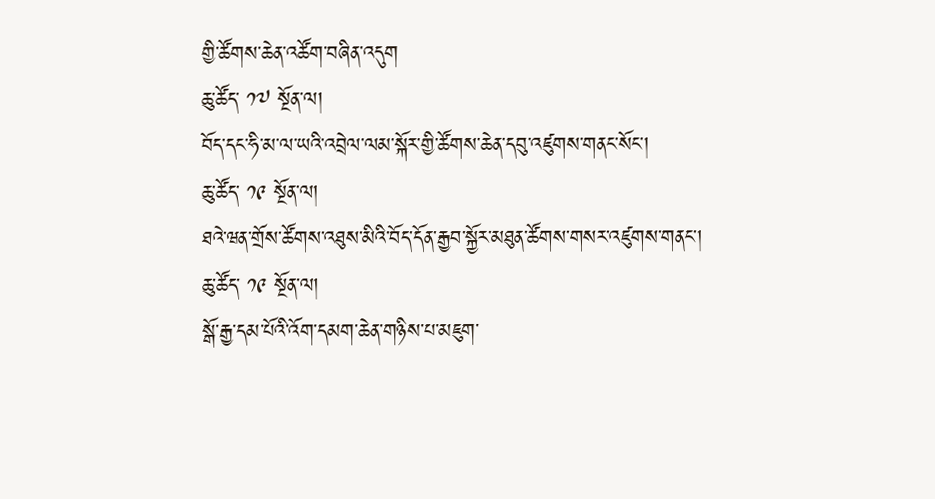གྱི་ཚོགས་ཆེན་འཚོག་བཞིན་འདུག
ཆུ་ཚོད་ ༡༧ སྔོན་ལ།
བོད་དང་ཧི་མ་ལ་ཡའི་འབྲེལ་ལམ་སྐོར་གྱི་ཚོགས་ཆེན་དབུ་འཛུགས་གནང་སོང་།
ཆུ་ཚོད་ ༡༩ སྔོན་ལ།
ཐའེ་ཝན་གྲོས་ཚོགས་འཐུས་མིའི་བོད་དོན་རྒྱབ་སྐྱོར་མཐུན་ཚོགས་གསར་འཛུགས་གནང་།
ཆུ་ཚོད་ ༡༩ སྔོན་ལ།
སྒོ་རྒྱ་དམ་པོའི་འོག་དམག་ཆེན་གཉིས་པ་མཇུག་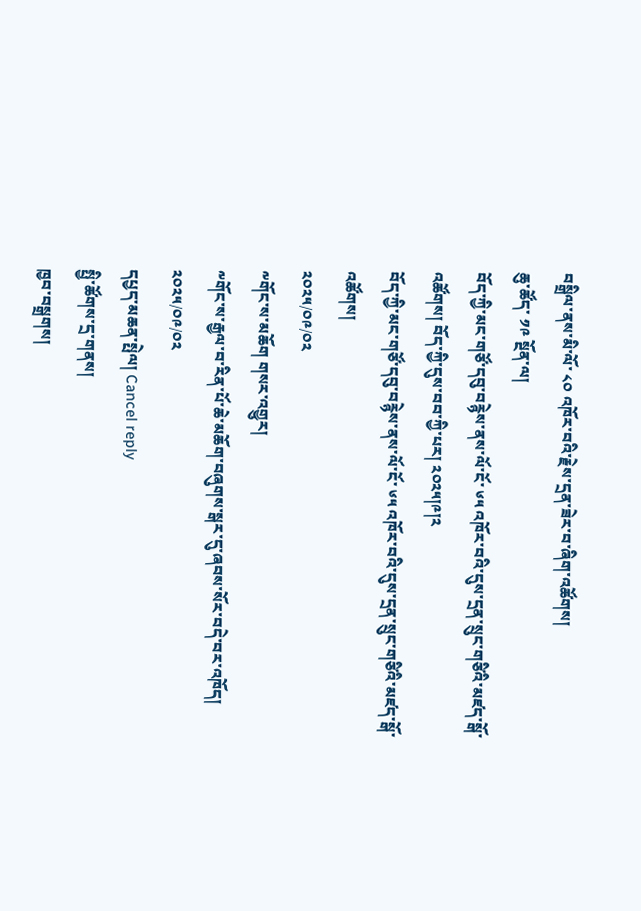བསྒྲིལ་ནས་མི་ལོ་ ༨༠ འཁོར་བའི་རྗེས་དྲན་ཟེར་བ་ཞིག་འཚོགས།
ཆུ་ཚོད་ ༡༩ སྔོན་ལ།
བོད་ཀྱི་མང་གཙོ་དབུ་བརྙེས་ནས་ལོ་ངོ་ ༦༥ འཁོར་བའི་དུས་དྲན་སྲུང་གཙིའི་མཛད་སྒོ་འཚོགས། བོད་ཀྱི་དུས་བབ་ཀྱི་པར། ༢༠༢༥།༩།༢
བོད་ཀྱི་མང་གཙོ་དབུ་བརྙེས་ནས་ལོ་ངོ་ ༦༥ འཁོར་བའི་དུས་དྲན་སྲུང་གཙིའི་མཛད་སྒོ་འཚོགས།
༢༠༢༥/༠༩/༠༢
༸གོང་ས་མཆོག གསར་འགྱུར།
༸གོང་ས་རྒྱལ་བ་རིན་པོ་ཆེ་མཆོག་བཞུགས་སྒར་དུ་ཞབས་སོར་བདེ་བར་འཁོད།
༢༠༢༥/༠༩/༠༢
དཔྱད་མཆན་སྤེལ། Cancel reply
སྤྱི་ཚོགས་དྲ་གནས།
ཁྱབ་བསྒྲགས།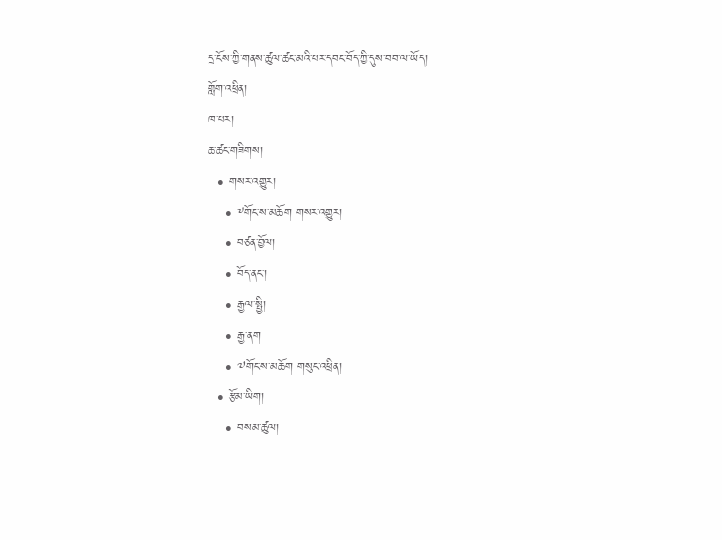དྲ་ངོས་ཀྱི་གནས་ཚུལ་ཚང་མའི་པར་དབང་བོད་ཀྱི་དུས་བབ་ལ་ཡོད།
གློག་འཕྲིན།
ཁ་པར།
ཆ་ཚང་གཟིགས།
  • གསར་འགྱུར།
    • ༸གོང་ས་མཆོག གསར་འགྱུར།
    • བཙན་བྱོལ།
    • བོད་ནང་།
    • རྒྱལ་སྤྱི།
    • རྒྱ་ནག
    • ༧གོང་ས་མཆོག གསུང་འཕྲིན།
  • རྩོམ་ཡིག།
    • བསམ་ཚུལ།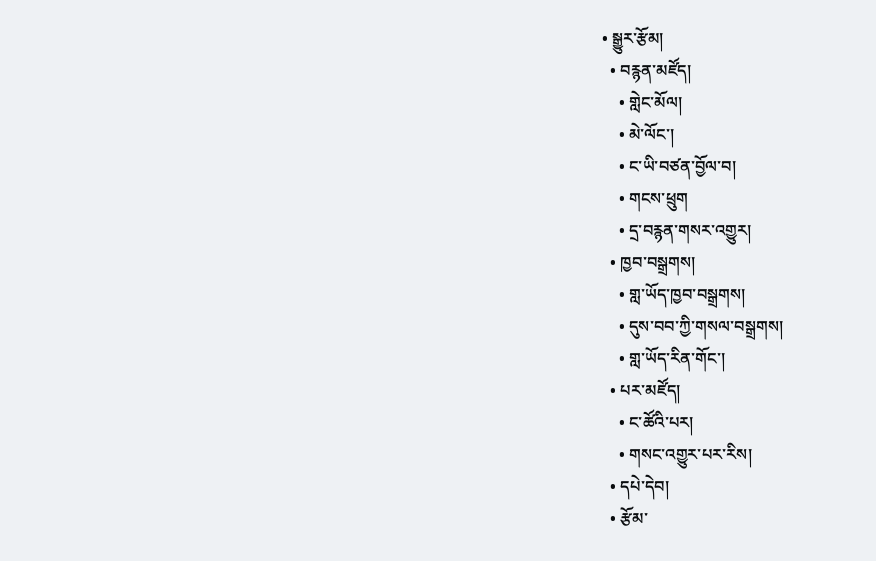• སྒྱུར་རྩོམ།
  • བརྙན་མཛོད།
    • གླེང་མོལ།
    • མེ་ལོང་།
    • ང་ཡི་བཙན་བྱོལ་བ།
    • གངས་ཕྲུག
    • དྲ་བརྙན་གསར་འགྱུར།
  • ཁྱབ་བསྒྲགས།
    • གླ་ཡོད་ཁྱབ་བསྒྲགས།
    • དུས་བབ་ཀྱི་གསལ་བསྒྲགས།
    • གླ་ཡོད་རིན་གོང་།
  • པར་མཛོད།
    • ང་ཚོའི་པར།
    • གསང་འགྱུར་པར་རིས།
  • དཔེ་དེབ།
  • རྩོམ་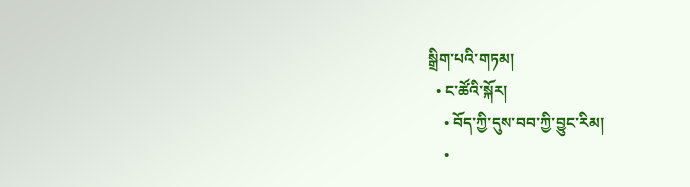སྒྲིག་པའི་གཏམ།
  • ང་ཚོའི་སྐོར།
    • བོད་ཀྱི་དུས་བབ་ཀྱི་བྱུང་རིམ།
    •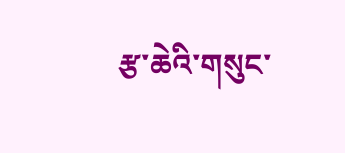རྩ་ཆེའི་གསུང་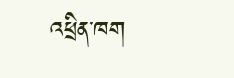འཕྲིན་ཁག